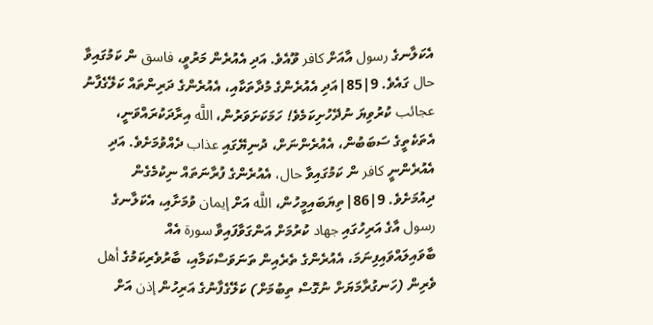އެކަލާނގެ رسول އާއަށް كافر ވޫއެވެ. އަދި އެއުރެން މަރުވީ، فاسق ން ކަމުގައިވާ حال ގައެވެ. 9|85|އަދި އެއުރެންގެ މުދާތަކާއި، އެއުރެންގެ ދަރިންތައް ކަލޭގެފާނު عجائب ކުރުވިޔަ ނުދޭހުށިކަމެވެ! ހަމަކަށަވަރުން، اللَّه އިރާދަކުރައްވަނީ، އެތަކެތީގެ ސަބަބުން، އެއުރެންނަށް، ދުނިޔޭގައި عذاب ދެއްވުމަށެވެ. އަދި އެއުރެންނީ كافر ން ކަމުގައިވާ حال، އެއުރެންގެ ފުރާނަތައް ނިކުމެގެން ދިއުމަށެވެ. 9|86|ތިޔަބައިމީހުން، اللَّه އަށް إيمان ވުމަށާއި، އެކަލާނގެ رسول އާގެ އަރިހުގައި جهاد ކުރުމަށް އަންގަވާފައިވާ سورة އެއް ބާވައިލައްވައިފިނަމަ، އެއުރެންގެ ތެރެއިން ތަނަވަސްކަމާއި، ބާރުވެރިކަމުގެ أهل ވެރިން (ހަނގުރާމަޔަށް ނުގޮސް ތިބުމަށް) ކަލޭގެފާނުގެ އަރިހުން إذن އަށް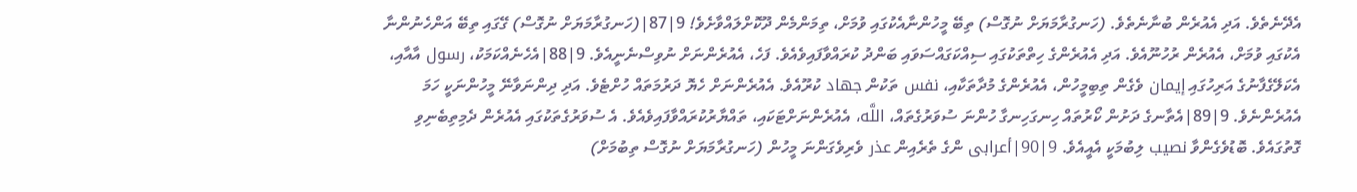އެދޭނެތެވެ. އަދި އެއުރެން ބުނާނެތެވެ. (ހަނގުރާމަޔަށް ނުގޮސް) ތިބޭ މީހުންނާއެކުގައި ވުމަށް، ތިމަންމެން ދޫކޮށްލައްވާށެވެ! 9|87|(ހަނގުރާމަޔަށް ނުގޮސް) ގޭގައި ތިބޭ އަންހެނުންނާ އެކުގައި ވުމަށް، އެއުރެން ރުހުނޫއެވެ. އަދި އެއުރެންގެ ހިތްތަކުގައި ސިއްކަގައްސަވައި ބަންދު ކުރައްވާފައިވެއެވެ. ފަހެ، އެއުރެންނަށް ނުވިސްނެނީއެވެ. 9|88|އެހެނެއްކަމަކު، رسول އާއާއި، އެކަލޭގެފާނުގެ އަރިހުގައި إيمان ވެގެން ތިބިމީހުން، އެއުރެންގެ މުދާތަކާއި، نفس ތަކުން جهاد ކުރޫއެވެ. އެއުރެންނަށް ހެޔޮ ދަރުމަތައް ހުށްޓެވެ. އަދި ދިންނަވާނޭ މީހުންނަކީ ހަމަ އެއުރެންނެވެ. 9|89|އެތާނގެ ދަށުން ކޯރުތައް ހިނގަހިނގާ ހުންނަ ސުވަރުގެތައް، اللَّه، އެއުރެންނަށްޓަކައި، ތައްޔާރުކުރައްވާފައިވެއެވެ. އެ ސުވަރުގެތަކުގައި އެއުރެން ދެމިތިބެނިވި ގޮތުގައެވެ. ބޮޑުވެގެންވާ نصيب ލިބުމަކީ އެއީއެވެ. 9|90|أعرابى ންގެ ތެރެއިން عذر ވެރިވެގަންނަ މީހުން (ހަނގުރާމަޔަށް ނުގޮސް ތިބުމަށް)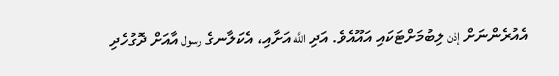އެއުރެންނަށް إذن ލިބުމަށްޓަކައި އައޫއެވެ. އަދި اللَّه އަށާއި، އެކަލާނގެ رسول އާއަށް ދޮގުހެދި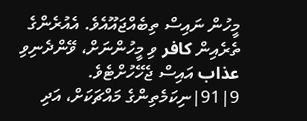މީހުން ނައިސް ތިބެއްޖައޫއެވެ. އެއުރެންގެ ތެރެއިން كافر ވި މީހުންނަށް، ވޭންދެނިވި عذاب އައިސް ޖެހޭހުށްޓެވެ. 9|91|ނިކަމެތިންގެ މައްޗަކަށް، އަދި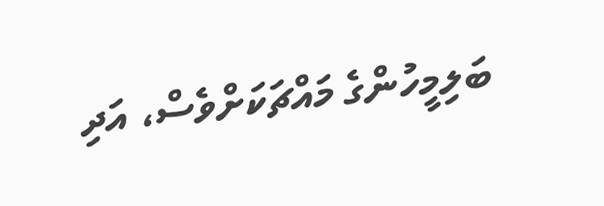ބަލިމީހުންގެ މައްޗަކަށްވެސް، އަދި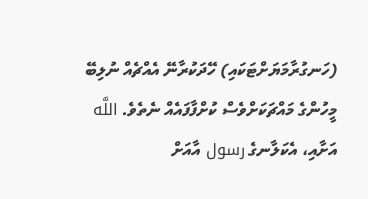(ހަނގުރާމަޔަށްޓަކައި) ހޭދަކުރާނޭ އެއްޗެއް ނުލިބޭ މީހުންގެ މައްޗަކަށްވެސް ކުށްފާފައެއް ނެތެވެ. اللَّه އަށާއި، އެކަލާނގެ رسول އާއަށް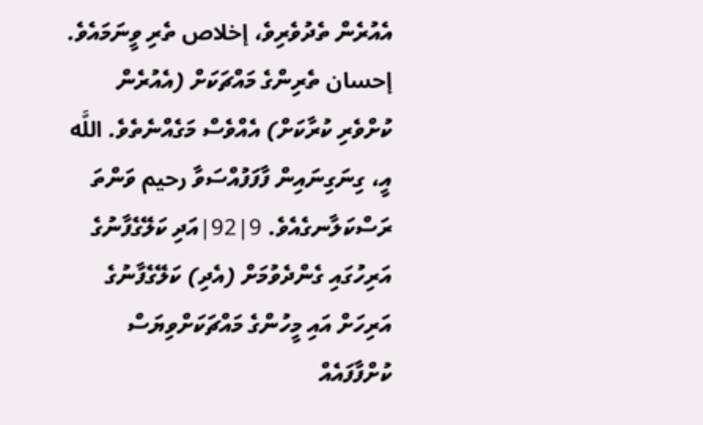އެއުރެން ތެދުވެރިވެ، إخلاص ތެރި ވީނަމައެވެ. إحسان ތެރިންގެ މައްޗަކަށް (އެއުރެން ކުށްވެރި ކުރާކަށް) އެއްވެސް މަގެއްނެތެވެ. اللَّه އީ، ގިނަގިނައިން ފާފަފުއްސަވާ رحيم ވަންތަ ރަސްކަލާނގެއެވެ. 9|92|އަދި ކަލޭގެފާނުގެ އަރިހުގައި ގެންދެވުމަށް (އެދި) ކަލޭގެފާނުގެ އަރިހަށް އައި މީހުންގެ މައްޗަކަށްވިޔަސް ކުށްފާފައެއް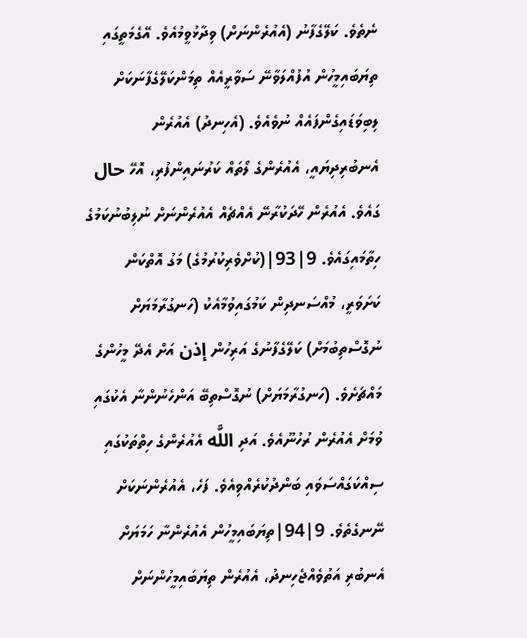ނެތެވެ. ކަލޭގެފާނު (އެއުރެންނަށް) ވިދާޅުވީމުއެވެ. އޭގެމަތީގައި ތިޔަބައިމީހުން އުފުއްލަވާނޭ ސަވާރީއެއް ތިމަންކަލޭގެފާނަކަށް ލިބިވަޑައިގެންފައެއް ނުވެއެވެ. (އެހިނދު) އެއުރެން އެނބުރިދިޔައީ، އެއުރެންގެ ލޯތައް ކަރުނައިންފުރި، އޮހޭ حال ގައެވެ. އެއުރެން ހޭދަކުރާނޭ އެއްޗެއް އެއުރެންނަށް ނުލިބުނުކަމުގެ ހިތާމައިގައެވެ. 9|93|(ކުށްވެރިކުރުމުގެ) މަގު އޮތްކަން ކަށަވަރީ، މުއްސަނދިން ކަމުގައިވުމާއެކު (ހަނގުރާމަޔަށް ނުގޮސްތިބުމަށް) ކަލޭގެފާނުގެ އަރިހުން إذن އަށް އެދޭ މީހުންގެ މައްޗަށެވެ. (ހަނގުރާމަޔަށް) ނުގޮސްތިބޭ އަންހެނުންނާ އެކުގައި ވުމަށް އެއުރެން ރުހުނޫއެވެ. އަދި اللَّه އެއުރެންގެ ހިތްތަކުގައި ސިއްކަގައްސަވައި ބަންދުކުރެއްވިއެވެ. ފަހެ، އެއުރެންނަކަށް ނޭނގެތެވެ. 9|94|ތިޔަބައިމީހުން އެއުރެންނާ ހަމަޔަށް އެނބުރި އަތުވެއްޖެހިނދު، އެއުރެން ތިޔަބައިމީހުންނަށް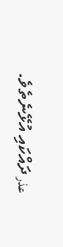عذر ދައްކައި އުޅޭނެތެވެ.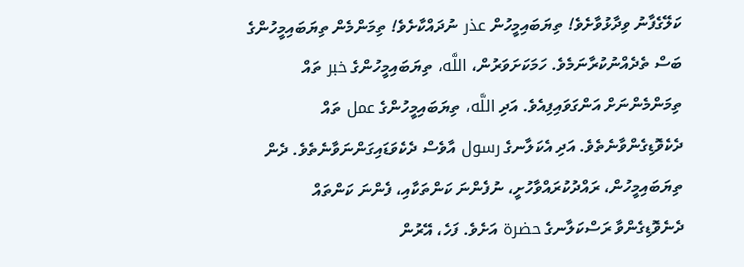ކަލޭގެފާނު ވިދާޅުވާށެވެ! ތިޔަބައިމީހުން عذر ނުދައްކާށެވެ! ތިމަންމެން ތިޔަބައިމީހުންގެ ބަސް ތެދެއްނުކުރާނަމެވެ. ހަމަކަށަވަރުން، اللَّه، ތިޔަބައިމީހުންގެ خبر ތައް ތިމަންމެންނަށް އަންގަވައިފިއެވެ. އަދި اللَّه، ތިޔަބައިމީހުންގެ عمل ތައް ދެކެވޮޑިގެންވާނެތެވެ. އަދި އެކަލާނގެ رسول އާވެސް ދެކެވަޑައިގަންނަވާނެތެވެ. ދެން ތިޔަބައިމީހުން، ރައްދުކުރައްވާހުށީ، ނުފެންނަ ކަންތަކާއި، ފެންނަ ކަންތައް ދެނެވޮޑިގެންވާ ރަސްކަލާނގެ حضرة އަށެވެ. ފަހެ، އޭރުން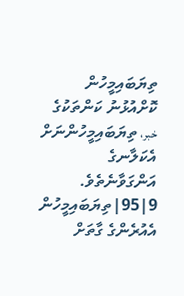ތިޔަބައިމީހުން ކޮށްއުޅުނު ކަންތަކުގެ خبر، ތިޔަބައިމީހުންނަށް އެކަލާނގެ އަންގަވާނެތެވެ. 9|95|ތިޔަބައިމީހުން އެއުރެންގެ ގާތަށް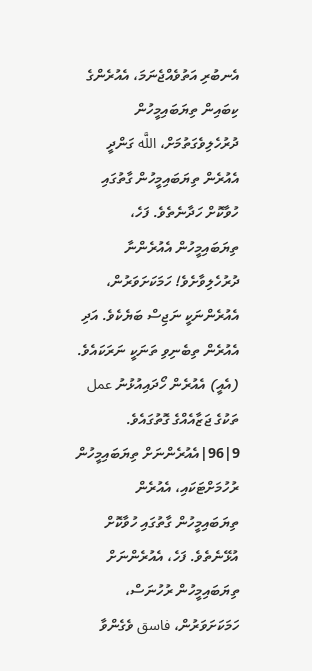އެނބުރި އަތުވެއްޖެނަމަ، އެއުރެންގެ ކިބައިން ތިޔަބައިމީހުން ދުރުހެލިވެގަތުމަށް، اللَّه ގަންދީ އެއުރެން ތިޔަބައިމީހުން ގާތުގައި ހުވާކޮށް ހަދާނެތެވެ. ފަހެ، ތިޔަބައިމީހުން އެއުރެންނާ ދުރުހެލިވާށެވެ! ހަމަކަށަވަރުން، އެއުރެންނަކީ ނަޖިސް ބަޔެކެވެ. އަދި އެއުރެން ތިބެނިވި ތަނަކީ ނަރަކައެވެ. (އެއީ) އެއުރެން ހޯދައިއުޅުނު عمل ތަކުގެ ޖަޒާއެއްގެ ގޮތުގައެވެ. 9|96|އެއުރެންނަށް ތިޔަބައިމީހުން ރުހުމަށްޓަކައި، އެއުރެން ތިޔަބައިމީހުން ގާތުގައި ހުވާކޮށް އުޅޭނެތެވެ. ފަހެ، އެއުރެންނަށް ތިޔަބައިމީހުން ރުހުނަސް، ހަމަކަށަވަރުން، فاسق ވެގެންވާ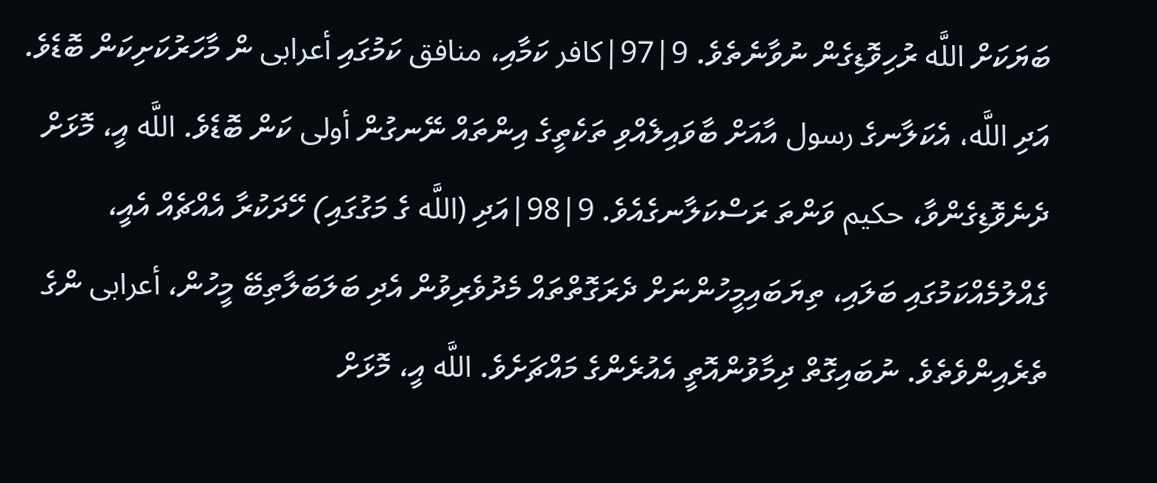ބަޔަކަށް اللَّه ރުހިވޮޑިގެން ނުވާނެތެވެ. 9|97|كافر ކަމާއި، منافق ކަމުގައި أعرابى ން މާހަރުކަށިކަން ބޮޑެވެ. އަދި اللَّه، އެކަލާނގެ رسول އާއަށް ބާވައިލެއްވި ތަކެތީގެ އިންތައް ނޭނގުން أولى ކަން ބޮޑެވެ. اللَّه އީ، މޮޅަށް ދެނެވޮޑިގެންވާ، حكيم ވަންތަ ރަސްކަލާނގެއެވެ. 9|98|އަދި (اللَّه ގެ މަގުގައި) ހޭދަކުރާ އެއްޗެއް އެއީ، ގެއްލުމެއްކަމުގައި ބަލައި، ތިޔަބައިމީހުންނަށް ދެރަގޮތްތައް މެދުވެރިވުން އެދި ބަލަބަލާތިބޭ މީހުން، أعرابى ންގެ ތެރެއިންވެތެވެ. ނުބައިގޮތް ދިމާވުންއޮތީ އެއުރެންގެ މައްޗަށެވެ. اللَّه އީ، މޮޅަށް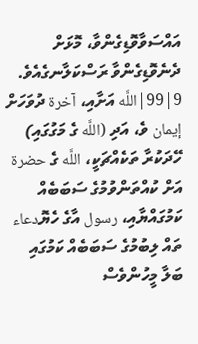އައްސަވާވޮޑިގެންވާ، މޮޅަށް ދެނެވޮޑިގެންވާ ރަސްކަލާނގެއެވެ. 9|99|اللَّه އަށާއި، آخرة ދުވަހަށް إيمان ވެ، އަދި (اللَّه ގެ މަގުގައި) ހޭދަކުރާ ތަކެއްޗަކީ، اللَّه ގެ حضرة އަށް ކުއްތަންވުމުގެ ސަބަބެއް ކަމުގައްޔާއި، رسول އާގެ ހެޔޮدعاء ތައް ލިބުމުގެ ސަބަބެއް ކަމުގައި ބަލާ މީހުންވެސް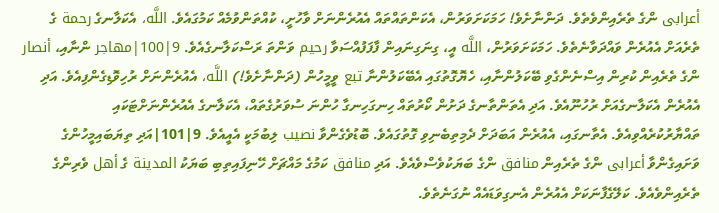أعرابى ންގެ ތެރެއިންވެތެވެ. ދަންނާށެވެ! ހަމަކަށަވަރުން، އެކަންތައްތައް އެއުރެންނަށް ވާހުށީ، ކުއްތަންވުމެއް ކަމުގައެވެ. اللَّه، އެކަލާނގެ رحمة ގެ ތެރެއަށް އެއުރެން ވައްދަވާނެތެވެ. ހަމަކަށަވަރުން، اللَّه އީ، ގިނަގިނައިން ފާފަފުއްސަވާ رحيم ވަންތަ ރަސްކަލާނގެއެވެ. 9|100|مهاجر ންނާއި، أنصار ންގެ ތެރެއިން ކުރިން އިސްނެންގެވި ބޭކަލުންނާއި، ހެޔޮގޮތުގައި އެބޭކަލުންނާ تبع ވީމީހުން (ދަންނާށެވެ!) اللَّه، އެއުރެންނަށް ރުހިވޮޑިގެންފިއެވެ. އަދި އެއުރެން އެކަލާނގެއަށް ރުހުނޫއެވެ. އަދި އެތަންތާނގެ ދަށުން ކޯރުތައް ހިނގަހިނގާ ހުންނަ ސުވަރުގެތައް، އެކަލާނގެ އެއުރެންނަށްޓަކައި ތައްޔާރުކުރެއްވިއެވެ. އެތާނގައި، އެއުރެން އަބަދަށް ދެމިތިބެނިވި ގޮތުގައެވެ. ބޮޑުވެގެންވާ نصيب ލިބުމަކީ އެއީއެވެ. 9|101|އަދި ތިޔަބައިމީހުންގެ ވަށައިގެންވާ أعرابى ންގެ ތެރެއިން منافق ންގެ ބަޔަކުވެސްވެއެވެ. އަދި منافق ކަމުގެ މައްޗަށް ހޭނިފައިތިބި ބަޔަކު المدينة ގެ أهل ވެރިންގެ ތެރެއިންވެއެވެ. ކަލޭގެފާނަކަށް އެއުރެން އެނގިވަޑައެއް ނުގަނެތެވެ.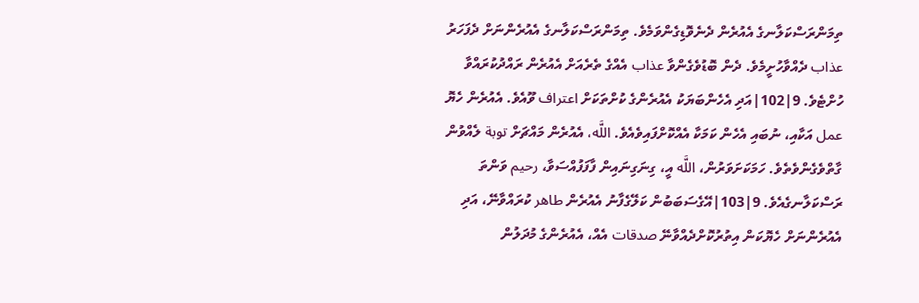ތިމަންރަސްކަލާނގެ އެއުރެން ދެނެވޮޑިގެންވަމެވެ. ތިމަންރަސްކަލާނގެ އެއުރެންނަށް ދެފަހަރު عذاب ދެއްވާހުށީމެވެ. ދެން ބޮޑުވެގެންވާ عذاب އެއްގެ ތެރެއަށް އެއުރެން ރައްދުކުރައްވާ ހުށްޓެވެ. 9|102|އަދި އެހެންބަޔަކު އެއުރެންގެ ކުށްތަކަށް اعتراف ވޫއެވެ. އެއުރެން ހެޔޮ عمل އަކާއި، ނުބައި އެހެން ކަމަކާ އެއްކޮށްފައިވެއެވެ. اللَّه، އެއުރެން މައްޗަށް توبة ލެއްވުން ގާތްވެގެންވެތެވެ. ހަމަކަށަވަރުން، اللَّه އީ، ގިނަގިނައިން ފާފަފުއްސަވާ، رحيم ވަންތަ ރަސްކަލާނގެއެވެ. 9|103|އޭގެސަބަބުން ކަލޭގެފާނު އެއުރެން طاهر ކުރައްވާނޭ، އަދި އެއުރެންނަށް ހެޔޮކަން އިތުރުކޮށްދެއްވާނޭ صدقات އެއް، އެއުރެންގެ މުދަލުން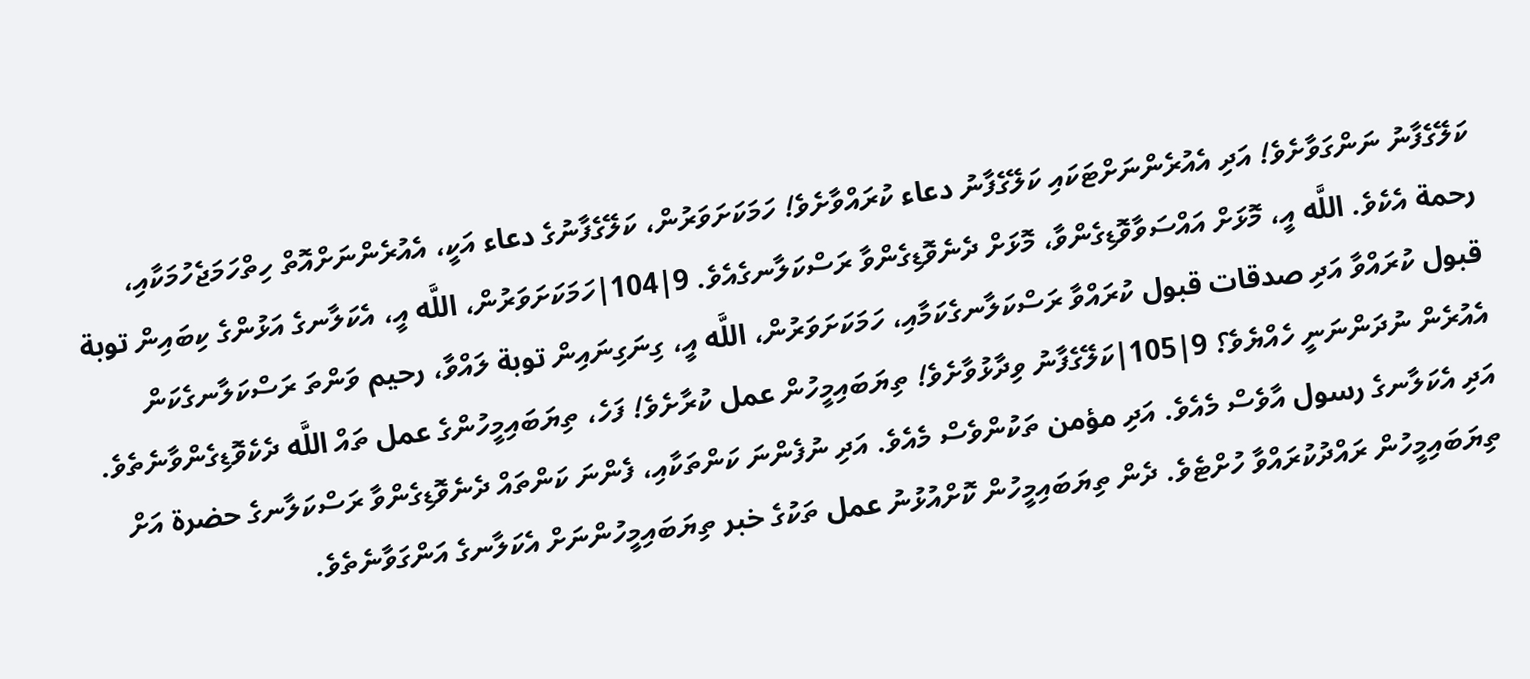ކަލޭގެފާނު ނަންގަވާށެވެ! އަދި އެއުރެންނަށްޓަކައި ކަލޭގެފާނު دعاء ކުރައްވާށެވެ! ހަމަކަށަވަރުން، ކަލޭގެފާނުގެ دعاء އަކީ، އެއުރެންނަށްއޮތް ހިތްހަމަޖެހުމަކާއި، رحمة އެކެވެ. اللَّه އީ، މޮޅަށް އައްސަވާވޮޑިގެންވާ، މޮޅަށް ދެނެވޮޑިގެންވާ ރަސްކަލާނގެއެވެ. 9|104|ހަމަކަށަވަރުން، اللَّه އީ، އެކަލާނގެ އަޅުންގެ ކިބައިން توبة قبول ކުރައްވާ އަދި صدقات قبول ކުރައްވާ ރަސްކަލާނގެކަމާއި، ހަމަކަށަވަރުން، اللَّه އީ، ގިނަގިނައިން توبة ލައްވާ، رحيم ވަންތަ ރަސްކަލާނގެކަން އެއުރެން ނުދަންނަނީ ހެއްޔެވެ؟ 9|105|ކަލޭގެފާނު ވިދާޅުވާށެވެ! ތިޔަބައިމީހުން عمل ކުރާށެވެ! ފަހެ، ތިޔަބައިމީހުންގެ عمل ތައް اللَّه ދެކެވޮޑިގެންވާނެތެވެ. އަދި އެކަލާނގެ رسول އާވެސް މެއެވެ. އަދި مؤمن ތަކުންވެސް މެއެވެ. އަދި ނުފެންނަ ކަންތަކާއި، ފެންނަ ކަންތައް ދެނެވޮޑިގެންވާ ރަސްކަލާނގެ حضرة އަށް ތިޔަބައިމީހުން ރައްދުކުރައްވާ ހުށްޓެވެ. ދެން ތިޔަބައިމީހުން ކޮށްއުޅުނު عمل ތަކުގެ خبر ތިޔަބައިމީހުންނަށް އެކަލާނގެ އަންގަވާނެތެވެ.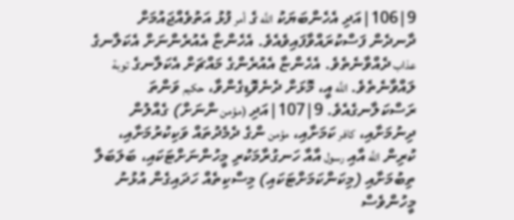9|106|އަދި އެހެންބަޔަކު اللَّه ގެ أمر ފުޅު އަތުވެއްޖައުމަށް ދާނދެން ފަސްކުރައްވާފައިވެއެވެ. އެހެންޏާ އެއުރެންނަށް އެކަލާނގެ عذاب ދެއްވާނެތެވެ. އެހެންޏާ އެއުރެންގެ މައްޗަށް އެކަލާނގެ توبة ލައްވާނެތެވެ. اللَّه އީ، މޮޅަށް ދެނެވޮޑިގެންވާ، حكيم ވަންތަ ރަސްކަލާނގެއެވެ. 9|107|އަދި (مؤمن ންނަށް) ގެއްލުން ދިނުމަށާއި، كافر ކަމަށާއި، مؤمن ންގެ ދެމެދުތައް ވަކިކުރުމަށާއި، ކުރިން اللَّه އާއި رسول އާއާ ހަނގުރާމަކުރި މީހުންނަށްޓަކައި، ބަލަބަލާ ތިބުމަށާއި (މިކަންކަމަށްޓަކައި) މިސްކިތެއް ހަދައިގެން އުޅުނު މީހުންވެސް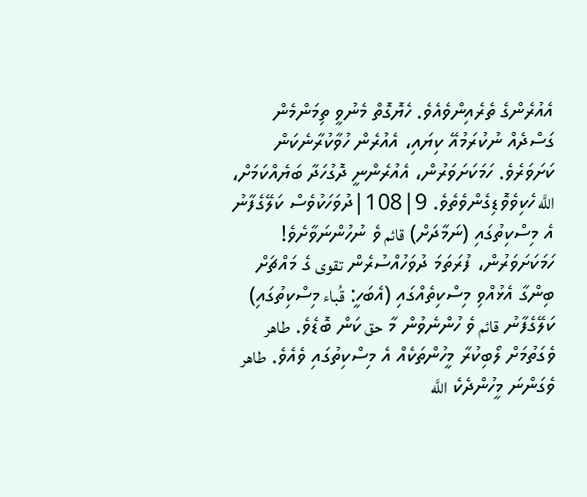އެއުރެންގެ ތެރެއިންވެއެވެ. ހެޔޮގޮތް މެނުވީ ތިމަންމެން ގަސްދެއް ނުކުރަމުއޭ ކިޔައި، އެއުރެން ހުވާކުރާނެކަން ކަށަވަރެވެ. ހަމަކަށަވަރުން، އެއުރެންނީ ދޮގުހަދާ ބަޔެއްކަމަށް، اللَّه ހެކިވެވޮޑިގެންވެތެވެ. 9|108|ދުވަހަކުވެސް ކަލޭގެފާނު އެ މިސްކިތުގައި (ނަމާދަށް) قائم ވެ ނުހުންނަވާށެވެ! ހަމަކަށަވަރުން، ފުރަތަމަ ދުވަހުއްސުރެން تقوى ގެ މައްޗަށް ބިންގާ އެޅުއްވި މިސްކިތެއްގައި (އެބަހީ: قُباء މިސްކިތުގައި) ކަލޭގެފާނު قائم ވެ ހުންނެވުން މާ حق ކަން ބޮޑެވެ. طاهر ވެގަތުމަށް ލޯބިކުރާ މީހުންތަކެއް އެ މިސްކިތުގައި ވެއެވެ. طاهر ވެގަންނަ މީހުންދެކެ اللَّه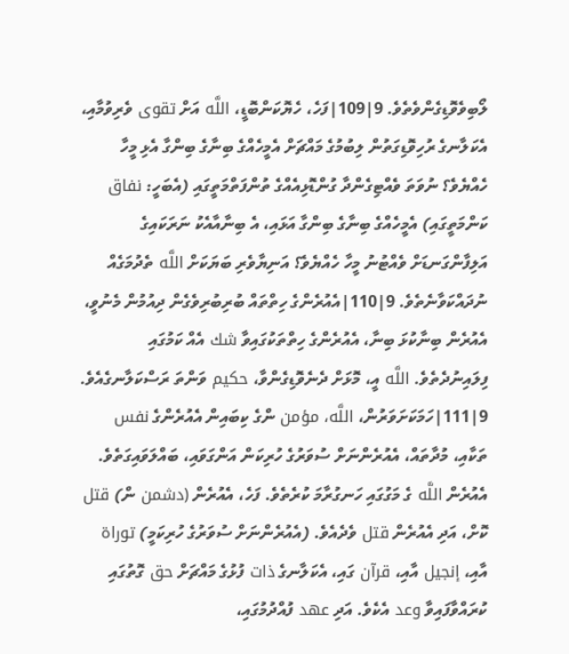ލޯބިވެވޮޑިގެންވެތެވެ. 9|109|ފަހެ، ހެޔޮކަންބޮޑީ، اللَّه އަށް تقوى ވެރިވުމާއި، އެކަލާނގެ ރުހިވޮޑިގަތުން ލިބުމުގެ މައްޗަށް އެމީހެއްގެ ބިނާގެ ބިންގާ އެޅި މީހާ ހެއްޔެވެ؟ ނުވަތަ ވެއްޓިގެންދާ ގުންޑޮޅިއެއްގެ ތުންފަތްމަތީގައި (އެބަހީ: نفاق ކަންމަތީގައި) އެމީހެއްގެ ބިނާގެ ބިންގާ އަޅައި، އެ ބިނާއާއެކު ނަރަކައިގެ އަލިފާންގަނޑަށް ވެއްޓުނު މީހާ ހެއްޔެވެ؟ އަނިޔާވެރި ބަޔަކަށް اللَّه ތެދުމަގެއް ނުދައްކަވާނެތެވެ. 9|110|އެއުރެންގެ ހިތްތައް ބުރިބުރިވެގެން ދިއުމުން މެނުވީ، އެއުރެން ބިނާކުޅަ ބިނާ، އެއުރެންގެ ހިތްތަކުގައިވާ شك އެއް ކަމުގައި ފިލައިނުދެތެވެ. اللَّه އީ، މޮޅަށް ދެނެވޮޑިގެންވާ، حكيم ވަންތަ ރަސްކަލާނގެއެވެ. 9|111|ހަމަކަށަވަރުން، اللَّه، مؤمن ންގެ ކިބައިން އެއުރެންގެ نفس ތަކާއި، މުދާތައް، އެއުރެންނަށް ސުވަރުގެ ހުރިކަން އަންގަވައި، ބައްލަވައިގަތެވެ. އެއުރެން اللَّه ގެ މަގުގައި ހަނގުރާމަ ކުރެތެވެ. ފަހެ، އެއުރެން (دشمن ން) قتل ކޮށް، އަދި އެއުރެން قتل ވެދެއެވެ. (އެއުރެންނަށް ސުވަރުގެ ހުރިކަމީ) توراة އާއި، إنجيل އާއި، قرآن ގައި، އެކަލާނގެ ذات ފުޅުގެ މައްޗަށް حق ގޮތުގައި ކުރައްވާފައިވާ وعد އެކެވެ. އަދި عهد ފުއްދުމުގައި،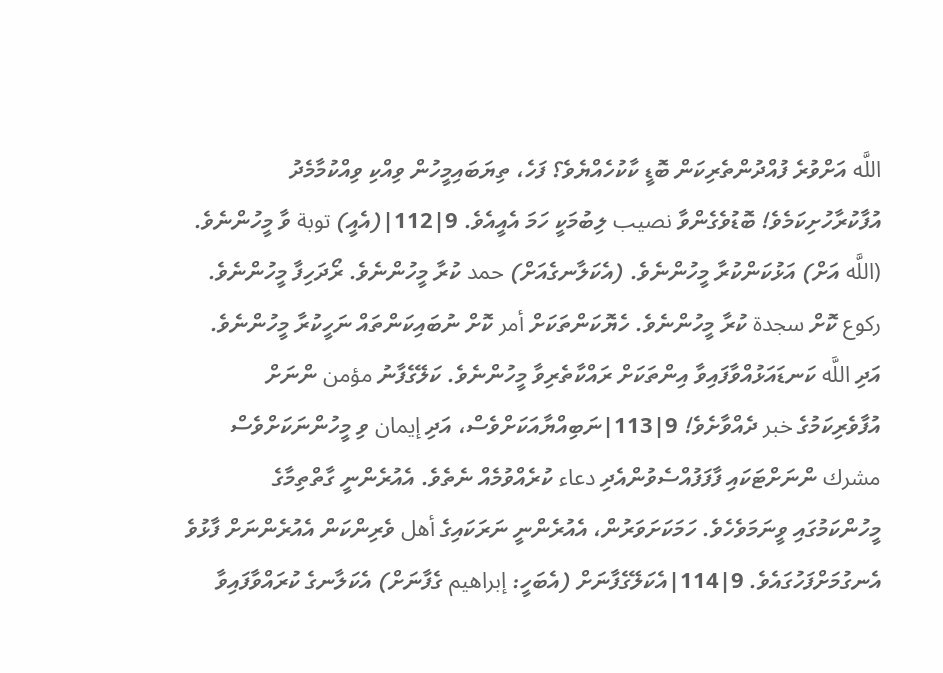اللَّه އަށްވުރެ ފުއްދުންތެރިކަން ބޮޑީ ކާކުހެއްޔެވެ؟ ފަހެ، ތިޔަބައިމީހުން ވިއްކި ވިއްކުމާމެދު އުފާކުރާހުށިކަމެވެ! ބޮޑުވެގެންވާ نصيب ލިބުމަކީ ހަމަ އެއީއެވެ. 9|112|(އެއީ) توبة ވާ މީހުންނެވެ. (اللَّه އަށް) އަޅުކަންކުރާ މީހުންނެވެ. (އެކަލާނގެއަށް) حمد ކުރާ މީހުންނެވެ. ރޯދަހިފާ މީހުންނެވެ. ركوع ކޮށް سجدة ކުރާ މީހުންނެވެ. ހެޔޮކަންތަކަށް أمر ކޮށް ނުބައިކަންތައް ނަހީކުރާ މީހުންނެވެ. އަދި اللَّه ކަނޑައަޅުއްވާފައިވާ އިންތަކަށް ރައްކާތެރިވާ މީހުންނެވެ. ކަލޭގެފާނު مؤمن ންނަށް އުފާވެރިކަމުގެ خبر ދެއްވާށެވެ! 9|113|ނަބިއްޔާއަކަށްވެސް، އަދި إيمان ވި މީހުންނަކަށްވެސް مشرك ންނަށްޓަކައި ފާފަފުއްސެވުންއެދި دعاء ކުރެއްވުމެއް ނެތެވެ. އެއުރެންނީ ގާތްތިމާގެ މީހުންކަމުގައި ވީނަމަވެހެވެ. ހަމަކަށަވަރުން، އެއުރެންނީ ނަރަކައިގެ أهل ވެރިންކަން އެއުރެންނަށް ފާޅުވެ އެނގުމަށްފަހުގައެވެ. 9|114|އެކަލޭގެފާނަށް (އެބަހީ: إبراهيم ގެފާނަށް) އެކަލާނގެ ކުރައްވާފައިވާ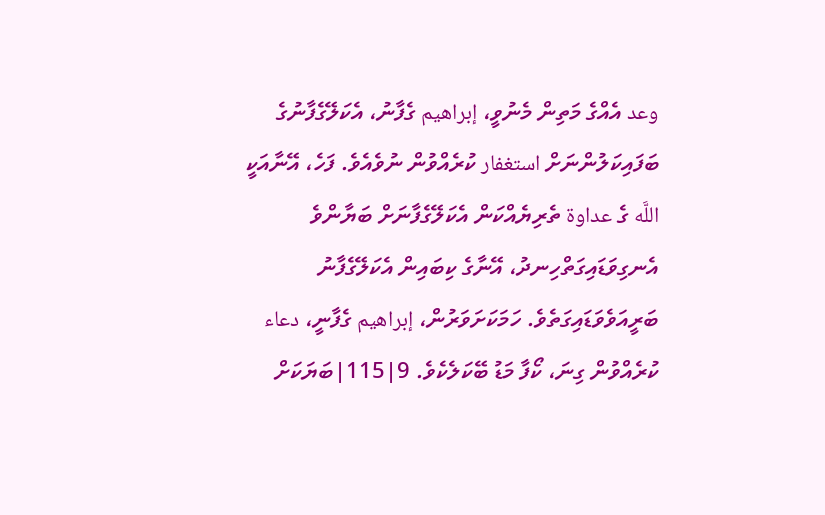وعد އެއްގެ މަތިން މެނުވީ، إبراهيم ގެފާނު، އެކަލޭގެފާނުގެ ބަފައިކަލުންނަށް استغفار ކުރެއްވުން ނުވެއެވެ. ފަހެ، އޭނާއަކީ اللَّه ގެ عداوة ތެރިޔެއްކަން އެކަލޭގެފާނަށް ބަޔާންވެ އެނގިވަޑައިގަތްހިނދު، އޭނާގެ ކިބައިން އެކަލޭގެފާނު ބަރީއަވެވަޑައިގަތެވެ. ހަމަކަށަވަރުން، إبراهيم ގެފާނީ، دعاء ކުރެއްވުން ގިނަ، ކޯފާ މަޑު ބޭކަލެކެވެ. 9|115|ބަޔަކަށް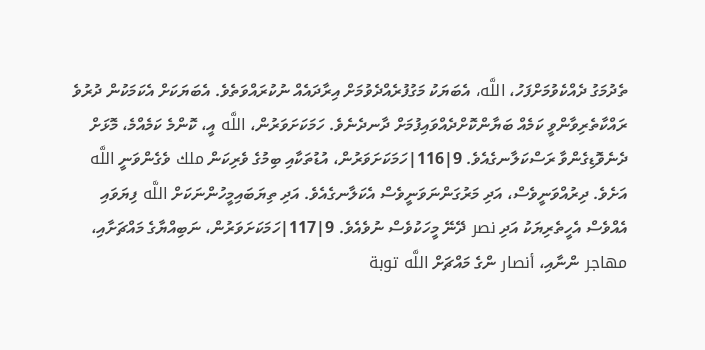ތެދުމަގު ދެއްކެވުމަށްފަހު، اللَّه، އެބަޔަކު މަގުފުރެއްދެވުމަށް އިރާދައެއް ނުކުރައްވަތެވެ. އެބަޔަކަށް އެކަމަކުން ދުރުވެ ރައްކާތެރިވާންވީ ކަމެއް ބަޔާންކޮށްދެއްވައިފުމަށް ދާނދެނެވެ. ހަމަކަށަވަރުން، اللَّه އީ، ކޮންމެ ކަމެއްމެ، މޮޅަށް ދެނެވޮޑިގެންވާ ރަސްކަލާނގެއެވެ. 9|116|ހަމަކަށަވަރުން، އުޑުތަކާއި ބިމުގެ ވެރިކަން ملك ވެގެންވަނީ اللَّه އަށެވެ. ދިރުއްވަނީވެސް، އަދި މަރުގަންނަވަނީވެސް އެކަލާނގެއެވެ. އަދި ތިޔަބައިމީހުންނަކަށް اللَّه ފިޔަވައި އެއްވެސް އެހީތެރިޔަކު އަދި نصر ދޭނޭ މީހަކުވެސް ނުވެއެވެ. 9|117|ހަމަކަށަވަރުން، ނަބިއްޔާގެ މައްޗަށާއި، مهاجر ންނާއި، أنصار ންގެ މައްޗަށް اللَّه توبة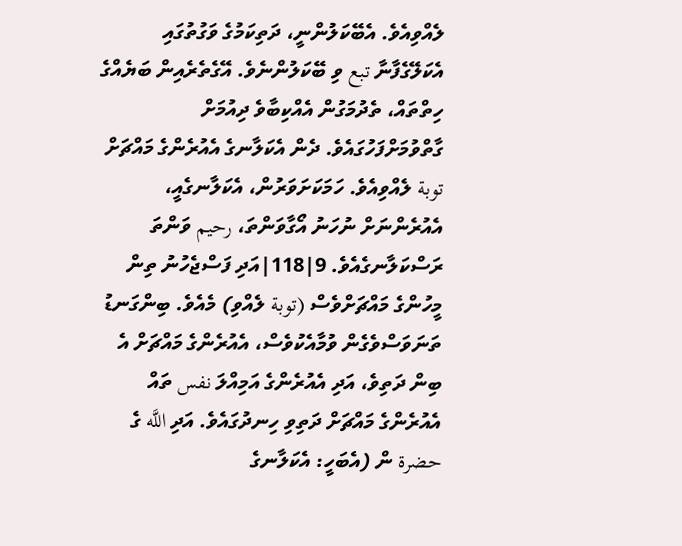ލެއްވިއެވެ. އެބޭކަލުންނީ، ދަތިކަމުގެ ވަގުތުގައި އެކަލޭގެފާނާ تبع ވި ބޭކަލުންނެވެ. އޭގެތެރެއިން ބަޔެއްގެ ހިތްތައް، ތެދުމަގުން އެއްކިބާވެ ދިއުމަށް ގާތްވުމަށްފަހުގައެވެ. ދެން އެކަލާނގެ އެއުރެންގެ މައްޗަށް توبة ލެއްވިއެވެ. ހަމަކަށަވަރުން، އެކަލާނގެއީ، އެއުރެންނަށް ނުހަނު އޯގާވަންތަ، رحيم ވަންތަ ރަސްކަލާނގެއެވެ. 9|118|އަދި ފަސްޖެހުނު ތިން މީހުންގެ މައްޗަށްވެސް (توبة ލެއްވި) މެއެވެ. ބިންގަނޑު ތަނަވަސްވެގެން ވުމާއެކުވެސް، އެއުރެންގެ މައްޗަށް އެ ބިން ދަތިވެ، އަދި އެއުރެންގެ އަމިއްލަ نفس ތައް އެއުރެންގެ މައްޗަށް ދަތިވި ހިނދުގައެވެ. އަދި اللَّه ގެ حضرة ން (އެބަހީ: އެކަލާނގެ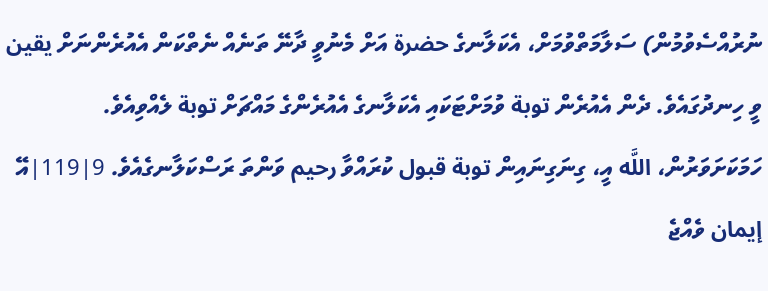ނުރުއްސެވުމުން) ސަލާމަތްވުމަށް، އެކަލާނގެ حضرة އަށް މެނުވީ ދާނޭ ތަނެއް ނެތްކަން އެއުރެންނަށް يقين ވީ ހިނދުގައެވެ. ދެން އެއުރެން توبة ވުމަށްޓަކައި އެކަލާނގެ އެއުރެންގެ މައްޗަށް توبة ލެއްވިއެވެ. ހަމަކަށަވަރުން، اللَّه އީ، ގިނަގިނައިން توبة قبول ކުރައްވާ رحيم ވަންތަ ރަސްކަލާނގެއެވެ. 9|119|އޭ إيمان ވެއްޖެ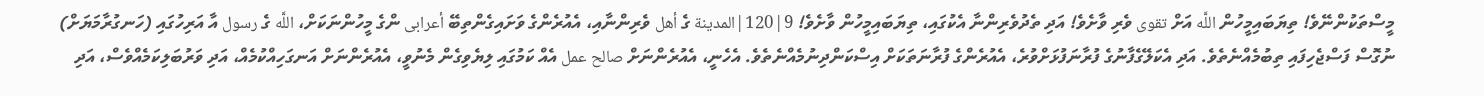މީސްތަކުންނޭވެ! ތިޔަބައިމީހުން اللَّه އަށް تقوى ވެރި ވާށެވެ! އަދި ތެދުވެރިންނާ އެކުގައި، ތިޔަބައިމީހުން ވާށެވެ! 9|120|المدينة ގެ أهل ވެރިންނާއި، އެއުރެންގެ ވަށައިގެންތިބޭ أعرابى ންގެ މީހުންނަކަށް، اللَّه ގެ رسول އާ އަރިހުގައި (ހަނގުރާމަޔަށް) ނުގޮސް ފަސްޖެހިފައި ތިބުމެއްނެތެވެ. އަދި އެކަލޭގެފާނުގެ ފުރާނަފުޅަށްވުރެ، އެއުރެންގެ ފުރާނަތަކަށް އިސްކަންދިނުމެއްނެތެވެ. އެހެނީ، އެއުރެންނަށް صالح عمل އެއް ކަމުގައި ލިޔެވިގެން މެނުވީ، އެއުރެންނަށް އަނގަހިއްކުމެއް، އަދި ވަރުބަލިކަމެއްވެސް، އަދި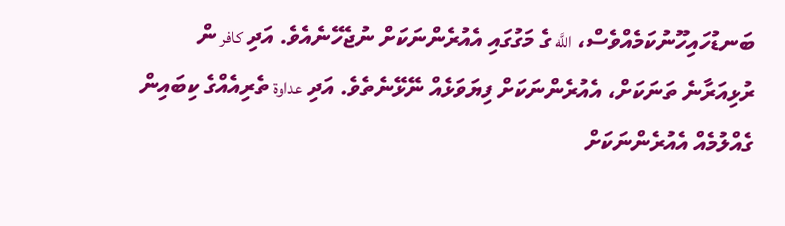ބަނޑުހައިހޫނުކަމެއްވެސް، اللَّه ގެ މަގުގައި އެއުރެންނަކަށް ނުޖެހޭނެއެވެ. އަދި كافر ން ރުޅިއަރާނެ ތަނަކަށް، އެއުރެންނަކަށް ފިޔަވަޅެއް ނޭޅޭނެތެވެ. އަދި عداوة ތެރިއެއްގެ ކިބައިން ގެއްލުމެއް އެއުރެންނަކަށް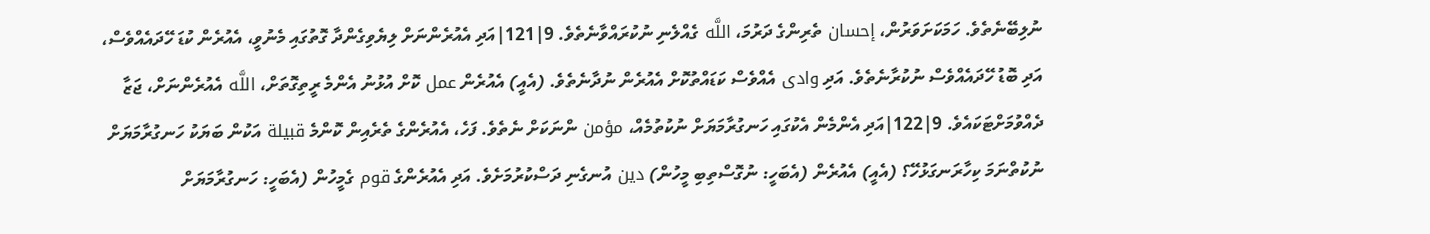ނުލިބޭނެތެވެ. ހަމަކަށަވަރުން، إحسان ތެރިންގެ ދަރުމަ، اللَّه ގެއްލެނި ނުކުރައްވާނެތެވެ. 9|121|އަދި އެއުރެންނަށް ލިޔެވިގެންދާ ގޮތުގައި މެނުވީ، އެއުރެން ކުޑަ ހޭދައެއްވެސް، އަދި ބޮޑު ހޭދައެއްވެސް ނުކުރާނެތެވެ. އަދި وادى އެއްވެސް ކަޑައްތުކޮށް އެއުރެން ނުދާނެތެވެ. (އެއީ) އެއުރެން عمل ކޮށް އުޅުނު އެންމެ ރީތިގޮތަށް، اللَّه އެއުރެންނަށް، ޖަޒާ ދެއްވުމަށްޓަކައެވެ. 9|122|އަދި އެންމެން އެކުގައި ހަނގުރާމަޔަށް ނުކުތުމެއް، مؤمن ންނަކަށް ނެތެވެ. ފަހެ، އެއުރެންގެ ތެރެއިން ކޮންމެ قبيلة އަކުން ބަޔަކު ހަނގުރާމަޔަށް ނުކުތްނަމަ ކިހާރަނގަޅުހޭ؟ (އެއީ) އެއުރެން (އެބަހީ: ނުގޮސްތިބި މީހުން) دين އުނގެނި ދަސްކުރުމަށެވެ. އަދި އެއުރެންގެ قوم ގެމީހުން (އެބަހީ: ހަނގުރާމަޔަށް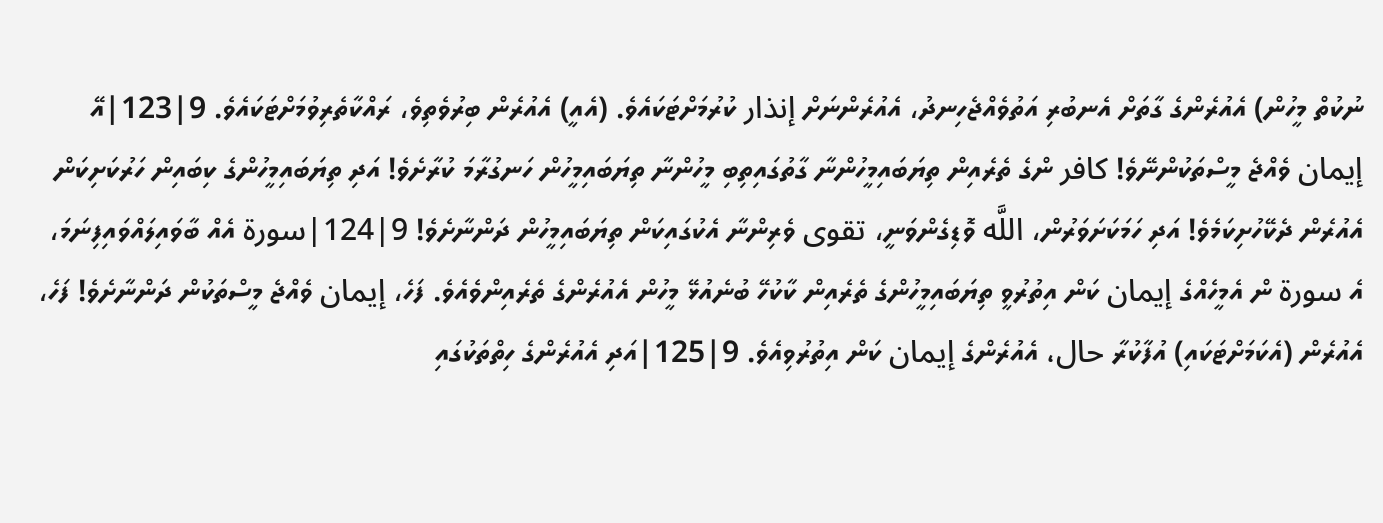ނުކުތް މީހުން) އެއުރެންގެ ގާތަށް އެނބުރި އަތުވެއްޖެހިނދު، އެއުރެންނަށް إنذار ކުރުމަށްޓަކައެވެ. (އެއީ) އެއުރެން ބިރުވެތިވެ، ރައްކާތެރިވުމަށްޓަކައެވެ. 9|123|އޭ إيمان ވެއްޖެ މީސްތަކުންނޭވެ! كافر ންގެ ތެރެއިން ތިޔަބައިމީހުންނާ ގާތުގައިތިބި މީހުންނާ ތިޔަބައިމީހުން ހަނގުރާމަ ކުރާށެވެ! އަދި ތިޔަބައިމީހުންގެ ކިބައިން ހަރުކަށިކަން އެއުރެން ދެކޭހުށިކަމެވެ! އަދި ހަމަކަށަވަރުން، اللَّه ވޮޑިގެންވަނީ، تقوى ވެރިންނާ އެކުގައިކަން ތިޔަބައިމީހުން ދަންނާށެވެ! 9|124|سورة އެއް ބާވައިލައްވައިފިނަމަ، އެ سورة ން އެމީހެއްގެ إيمان ކަން އިތުރުވީ ތިޔަބައިމީހުންގެ ތެރެއިން ކާކުހޭ ބުނެއުޅޭ މީހުން އެއުރެންގެ ތެރެއިންވެއެވެ. ފަހެ، إيمان ވެއްޖެ މީސްތަކުން ދަންނާށެވެ! ފަހެ، އެއުރެން (އެކަމަށްޓަކައި) އުފާކުރާ حال، އެއުރެންގެ إيمان ކަން އިތުރުވިއެވެ. 9|125|އަދި އެއުރެންގެ ހިތްތަކުގައި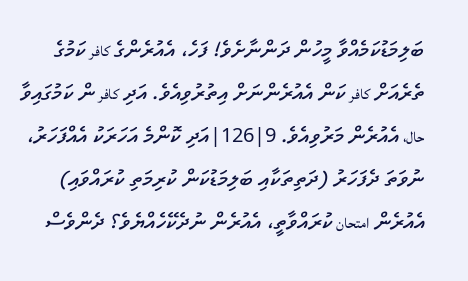ބަލިމަޑުކަމެއްވާ މީހުން ދަންނާށެވެ! ފަހެ، އެއުރެންގެ كافر ކަމުގެ ތެރެއަށް كافر ކަން އެއުރެންނަށް އިތުރުވިއެވެ. އަދި كافر ން ކަމުގައިވާ حال، އެއުރެން މަރުވިއެވެ. 9|126|އަދި ކޮންމެ އަހަރަކު އެއްފަހަރު، ނުވަތަ ދެފަހަރު (ދަތިތަކާއި ބަލިމަޑުކަން ކުރިމަތި ކުރައްވައި) އެއުރެން امتحان ކުރައްވާތީ، އެއުރެން ނުދެކޭހެއްޔެވެ؟ ދެންވެސް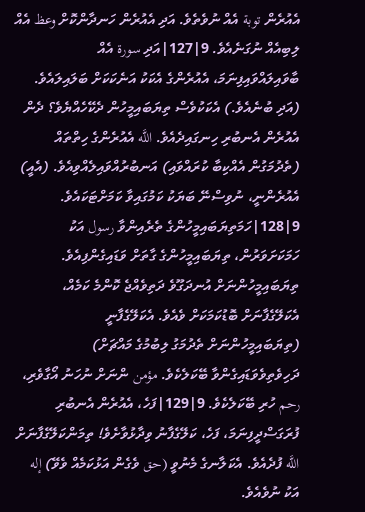އެއުރެން توبة އެއް ނުވެތެވެ. އަދި އެއުރެން ހަނދާންކޮށް وعظ އެއް ލިބިއެއް ނުގަނެއެވެ. 9|127|އަދި سورة އެއް ބާވައިލައްވައިފިނަމަ، އެއުރެންގެ އެކަކު އަނެކަކަށް ބަލައިލައެވެ. (އަދި ބުނެއެވެ.) އެކަކުވެސް ތިޔަބައިމީހުން ދެކޭހެއްޔެވެ؟ ދެން އެއުރެން އެނބުރި ހިނގައިދެއެވެ. اللَّه އެއުރެންގެ ހިތްތައް (ތެދުމަގުން އެއްކިބާ ކުރައްވައި) އަނބުރުއްވައިލެއްވިއެވެ. (އެއީ) އެއުރެންނީ، ނުވިސްނޭ ބަޔަކު ކަމުގައިވާ ކަމަށްޓަކައެވެ. 9|128|ހަމަތިޔަބައިމީހުންގެ ތެރެއިންވާ رسول އަކު ހަމަކަށަވަރުން، ތިޔަބައިމީހުންގެ ގާތަށް ވަޑައިގެންފިއެވެ. ތިޔަބައިމީހުންނަށް އުނދަގޫވެ ދަތިވެއްޖެ ކޮންމެ ކަމެއް، އެކަލޭގެފާނަށް ބޮޑުކަމަކަށް ވެއެވެ. އެކަލޭގެފާނީ (ތިޔަބައިމީހުންނަށް ތެދުމަގު ލިބުމުގެ މައްޗަށް) ދަހިވެތިވެވަޑައިގެންވާ ބޭކަލެކެވެ. مؤمن ންނަށް ނުހަނު އޯގާވެރި، رحم ހުރި ބޭކަލެކެވެ. 9|129|ފަހެ، އެއުރެން އެނބުރި ފުރަގަސްދީފިނަމަ، ފަހެ، ކަލޭގެފާނު ވިދާޅުވާށެވެ! ތިމަންކަލޭގެފާނަށް اللَّه ފުދެއެވެ. އެކަލާނގެ މެނުވީ (حق ވެގެން އަޅުކަމެއް ވެވޭ) إله އަކު ނުވެއެވެ.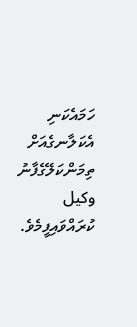ހަމައެކަނި އެކަލާނގެއަށް ތިމަންކަލޭގެފާނު وكيل ކުރައްވައިފީމެވެ.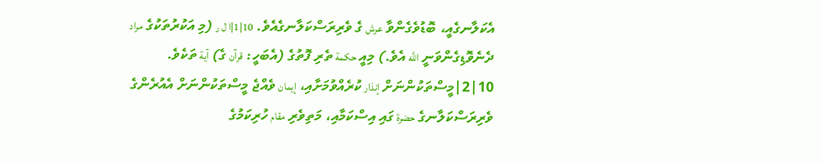އެކަލާނގެއީ، ބޮޑުވެގެންވާ عرش ގެ ވެރިރަސްކަލާނގެއެވެ. 10|1|ا ل ر (މި އަކުރުތަކުގެ مراد ދެނެވޮޑިގެންވަނީ اللَّه އެވެ.) މިއީ حكمة ތެރި ފޮތުގެ (އެބަހީ: قرآن ގެ) آية ތަކެވެ. 10|2|މީސްތަކުންނަށް إنذار ކުރެއްވުމަށާއި، إيمان ވެއްޖެ މީސްތަކުންނަށް އެއުރެންގެ ވެރިރަސްކަލާނގެ حضرة ގައި އިސްކަމާއި، މަތިވެރި مقام ހުރިކަމުގެ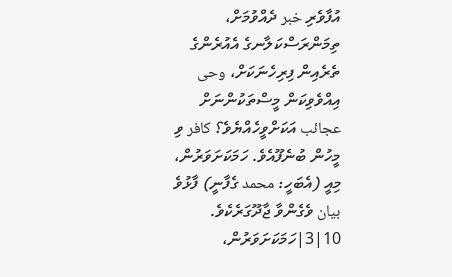އުފާވެރި خبر ދެއްވުމަށް، ތިމަންރަސްކަލާނގެ އެއުރެންގެ ތެރެއިން ފިރިހެނަކަށް، وحى އިއްވެވިކަން މީސްތަކުންނަށް عجائب އަކަށްވީހެއްޔެވެ؟ كافر ވި މީހުން ބުނެފޫއެވެ. ހަމަކަށަވަރުން، މިއީ (އެބަހީ: محمد ގެފާނީ) ފާޅުވެ بيان ވެގެންވާ ޖާދޫގަރެކެވެ. 10|3|ހަމަކަށަވަރުން،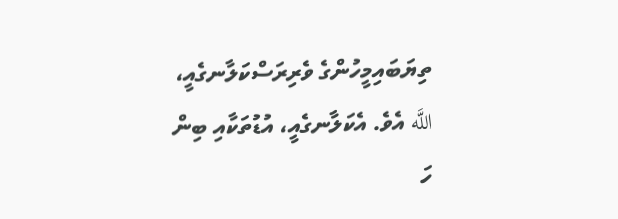ތިޔަބައިމީހުންގެ ވެރިރަސްކަލާނގެއީ، اللَّه އެވެ. އެކަލާނގެއީ، އުޑުތަކާއި ބިން ހަ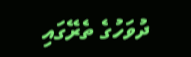ދުވަހުގެ ތެރޭގައި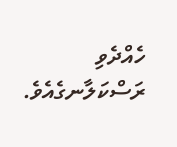ހެއްދެވި ރަސްކަލާނގެއެވެ.